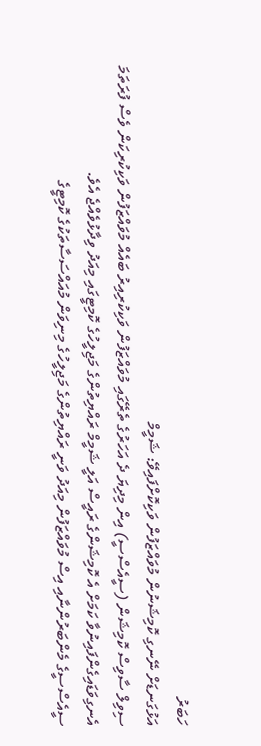ހަބަރު
އަޅުގަނޑަށް ނޭނގި ކޮމިޝަނުން މުވައްޒަފުން ވަކިކޮށްފައިވޭ: ޝަމީމް
ސިވިލް ސާވިސް ކޮމިޝަން (ސީއެސްސީ) އިން މިދިޔަ ދެ އަހަރުގެ ތެރޭގައި މުވައްޒަފުން ވަކިކުރިއިރު ބައެއް މުވައްޒަފުން ވަކިކުރިކަން ވެސް ފުރަތަމަ އެނގިވަޑައިގެންފައިނުވާ ކަމަށް އެ ކޮމިޝަންގެ ރައީސް އަލީ ޝަމީމް ރައްޔިތުންގެ މަޖިލީހުގެ ކޮމިޓީގައި މިއަދު ވިދާޅުވެއްޖެ އެވެ.
ސީއެސްސީގެ މެންބަރުންނާއި އިސް މުވައްޒަފުން މިއަދު ވަނީ ރައްޔިތުންގެ މަޖިލީހުގެ މިނިވަން މުއައްސަސާތަކުގެ ކޮމިޓީގެ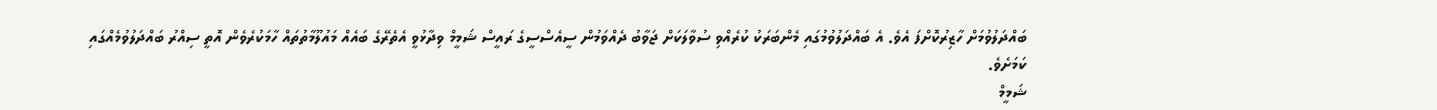ބައްދަލުވުމަށް ހާޒިރުކޮށްފަ އެވެ. އެ ބައްދަލުވުމުގައި މެންބަރަކު ކުރެއްވި ސުވާލަކަށް ޖަވާބު ދެއްވަމުން ސީއެސްސީގެ ރައީސް ޝަމީމް ވިދާޅުވީ އެތެރޭގެ ބައެއް މައުލޫމާތުތައް ހާމަކުރެވެން އޮތީ ސިއްރު ބައްދަލުވުމެއްގައި ކަމަށެވެ.
ޝަމީމް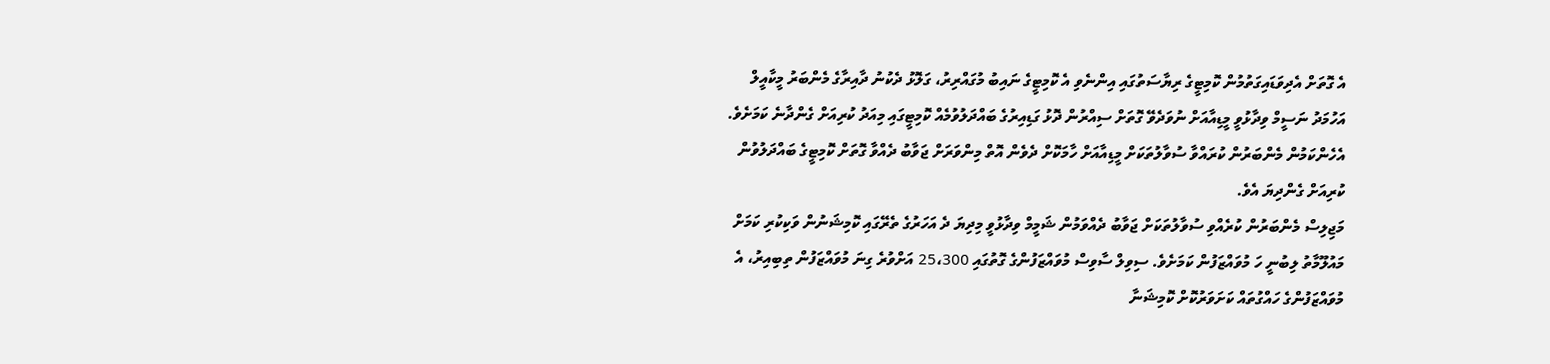އެ ގޮތަށް އެދިވަޑައިގަތުމުން ކޮމިޓީގެ ރިޔާސަތުގައި އިންނެވި އެ ކޮމިޓީގެ ނައިބު މުގައްރިރު، ގަލޮޅު ދެކުނު ދާއިރާގެ މެންބަރު މީކާއީލް އަހުމަދު ނަސީމް ވިދާޅުވީ މީޑިއާއަށް ނުވަދެވޭ ގޮތަށް ސިއްރުން ދޮޅު ގަޑިއިރުގެ ބައްދަލުވުމެއް ކޮމިޓީގައި މިއަދު ކުރިއަށް ގެންދާނެ ކަމަށެވެ. އެހެންކަމުން މެންބަރުން ކުރައްވާ ސުވާލުތަކަށް މީޑިއާއަށް ހާމަކޮށް ދެވެން އޮތް މިންވަރަށް ޖަވާބު ދެއްވާ ގޮތަށް ކޮމިޓީގެ ބައްދަލުވުން ކުރިއަށް ގެންދިޔަ އެވެ.
މަޖިލިސް މެންބަރުން ކުރެއްވި ސުވާލުތަކަށް ޖަވާބު ދެއްވަމުން ޝަމީމް ވިދާޅުވީ މިދިޔަ ދެ އަހަރުގެ ތެރޭގައި ކޮމިޝަނުން ވަކިކުރި ކަމަށް މައުލޫމާތު ލިބުނީ ހަ މުވައްޒަފުން ކަމަށެވެ. ސިވިލް ސާވިސް މުވައްޒަފުންގެ ގޮތުގައި 25،300 އަށްވުރެ ގިނަ މުވައްޒަފުން ތިބިއިރު، އެ މުވައްޒަފުންގެ ހައްގުތައް ކަށަވަރުކޮށް ކޮމިޝަނާ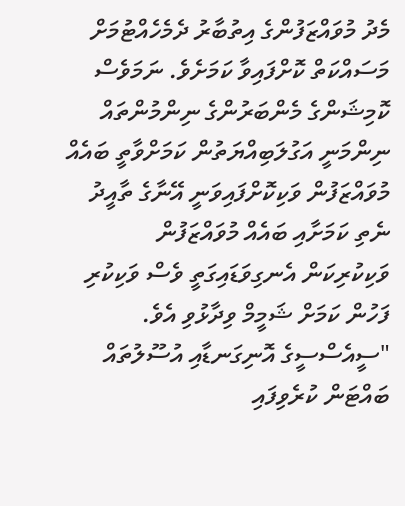މެދު މުވައްޒަފުންގެ އިތުބާރު ދެމެހެއްޓުމަށް މަސައްކަތް ކޮށްފައިވާ ކަމަށެވެ. ނަމަވެސް ކޮމިޝަންގެ މެންބަރުންގެ ނިންމުންތައް ނިންމަނީ އަގުލަބިއްޔަތުން ކަމަށްވާތީ ބައެއް މުވައްޒަފުން ވަކިކޮށްފައިވަނީ އޭނާގެ ތާއީދު ނެތި ކަމަށާއި ބައެއް މުވައްޒަފުން ވަކިކުރިކަން އެނގިވަޑައިގަތީ ވެސް ވަކިކުރި ފަހުން ކަމަށް ޝަމީމް ވިދާޅުވި އެވެ.
"ސީއެސްސީގެ އޮނިގަނޑާއި އުސޫލުތައް ބައްޓަން ކުރެވިފައި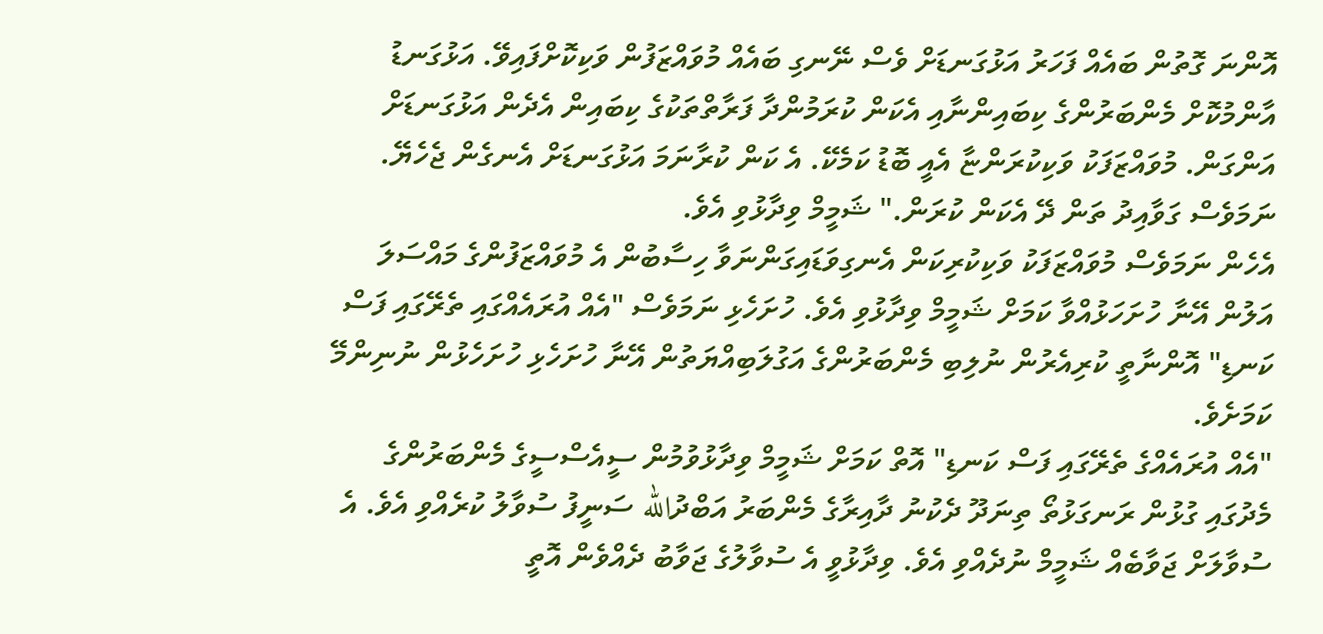އޮންނަ ގޮތުން ބައެއް ފަހަރު އަޅުގަނޑަށް ވެސް ނޭނގި ބައެއް މުވައްޒަފުން ވަކިކޮށްފައިވޭ. އަޅުގަނޑު އާންމުކޮށް މެންބަރުންގެ ކިބައިންނާއި އެކަން ކުރަމުންދާ ފަރާތްތަކުގެ ކިބައިން އެދެން އަޅުގަނޑަށް އަންގަން. މުވައްޒަފަކު ވަކިކުރަންޏާ އެއީ ބޮޑު ކަމެކޭ. އެ ކަން ކުރާނަމަ އަޅުގަނޑަށް އެނގެން ޖެހެޔޭ. ނަމަވެސް ގަވާއިދު ތަން ދޭ އެކަން ކުރަން." ޝަމީމް ވިދާޅުވި އެވެ.
އެހެން ނަމަވެސް މުވައްޒަފަކު ވަކިކުރިކަން އެނގިވަޑައިގަންނަވާ ހިސާބުން އެ މުވައްޒަފުންގެ މައްސަލަ އަލުން އޭނާ ހުށަހަޅުއްވާ ކަމަށް ޝަމީމް ވިދާޅުވި އެވެ. ހުށަހެޅި ނަމަވެސް "އެއް އުރައެއްގައި ތެރޭގައި ފަސް ކަނޑި" އޮންނާތީ ކުރިއެރުން ނުލިބި މެންބަރުންގެ އަގުލަބިއްޔަތުން އޭނާ ހުށަހެޅި ހުށަހެޅުން ނުނިންމޭ ކަމަށެވެ.
"އެއް އުރައެއްގެ ތެރޭގައި ފަސް ކަނޑި" އޮތް ކަމަށް ޝަމީމް ވިދާޅުވުމުން ސީއެސްސީގެ މެންބަރުންގެ މެދުގައި ގުޅުން ރަނގަޅުތޯ ތިނަދޫ ދެކުނު ދާއިރާގެ މެންބަރު އަބްދުالله ސަނީފު ސުވާލު ކުރެއްވި އެވެ. އެ ސުވާލަށް ޖަވާބެއް ޝަމީމް ނުދެއްވި އެވެ. ވިދާޅުވީ އެ ސުވާލުގެ ޖަވާބު ދެއްވެން އޮތީ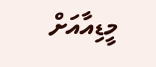މީޑިއާއަށް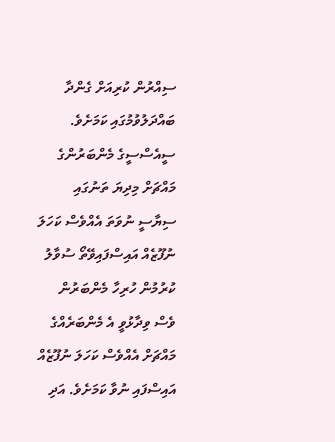ސިއްރުން ކުރިއަށް ގެންދާ ބައްދަލުވުމުގައި ކަމަށެވެ.
ސީއެސްސީގެ މެންބަރުންގެ މައްޗަށް މިދިޔަ ތަނުގައި ސިޔާސީ ނުވަތަ އެއްވެސް ކަހަލަ ނުފޫޒެއް އައިސްފައިވޭތޯ ސުވާލު ކުރުމުން ހުރިހާ މެންބަރުން ވެސް ވިދާޅުވީ އެ މެންބަރެއްގެ މައްޗަށް އެއްވެސް ކަހަލަ ނުފޫޒެއް އައިސްފައި ނުވާ ކަމަށެވެ. އަދި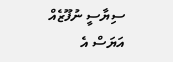ސިޔާސީ ނުފޫޒެއް އަޔަސް އެ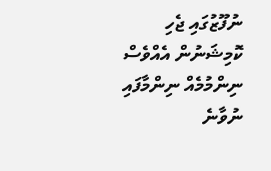ނުފޫޒުގައި ޖެހި ކޮމިޝަނުން އެއްވެސް ނިންމުމެއް ނިންމާފައި ނުވާނެ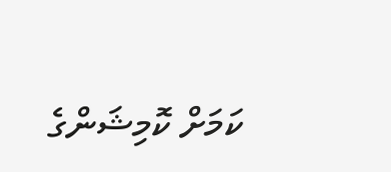ކަމަށް ކޮމިޝަންގެ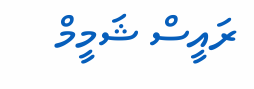ރައީސް ޝަމީމް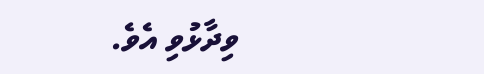ވިދާޅުވި އެވެ.